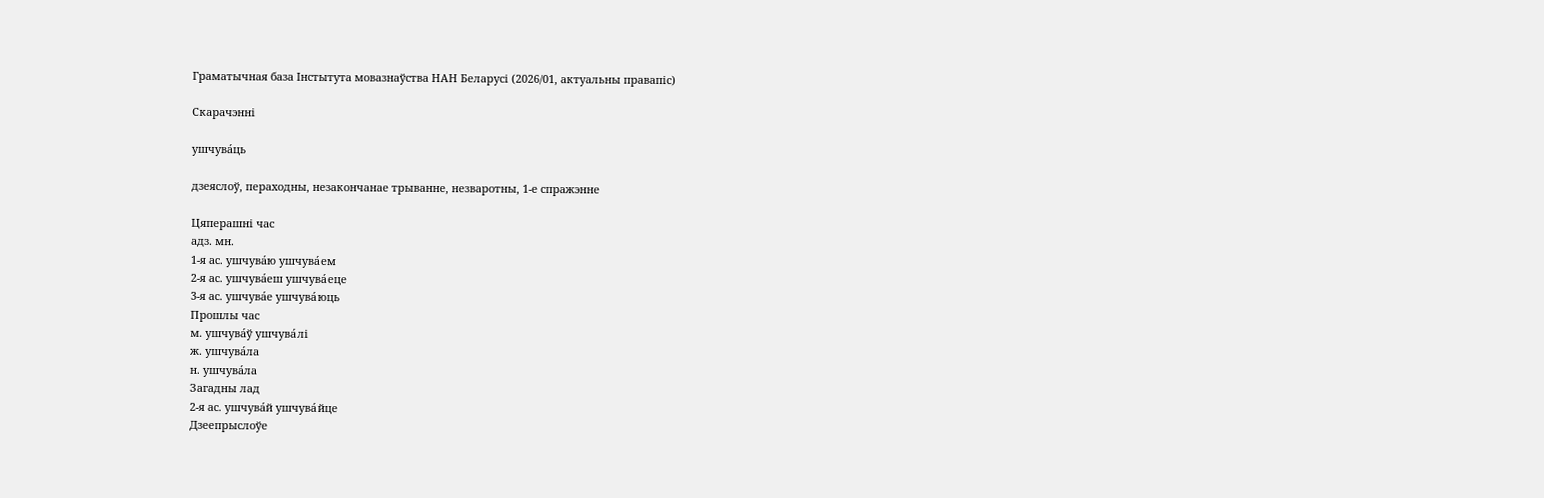Граматычная база Інстытута мовазнаўства НАН Беларусі (2026/01, актуальны правапіс)

Скарачэнні

ушчува́ць

дзеяслоў, пераходны, незакончанае трыванне, незваротны, 1-е спражэнне

Цяперашні час
адз. мн.
1-я ас. ушчува́ю ушчува́ем
2-я ас. ушчува́еш ушчува́еце
3-я ас. ушчува́е ушчува́юць
Прошлы час
м. ушчува́ў ушчува́лі
ж. ушчува́ла
н. ушчува́ла
Загадны лад
2-я ас. ушчува́й ушчува́йце
Дзеепрыслоўе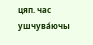цяп. час ушчува́ючы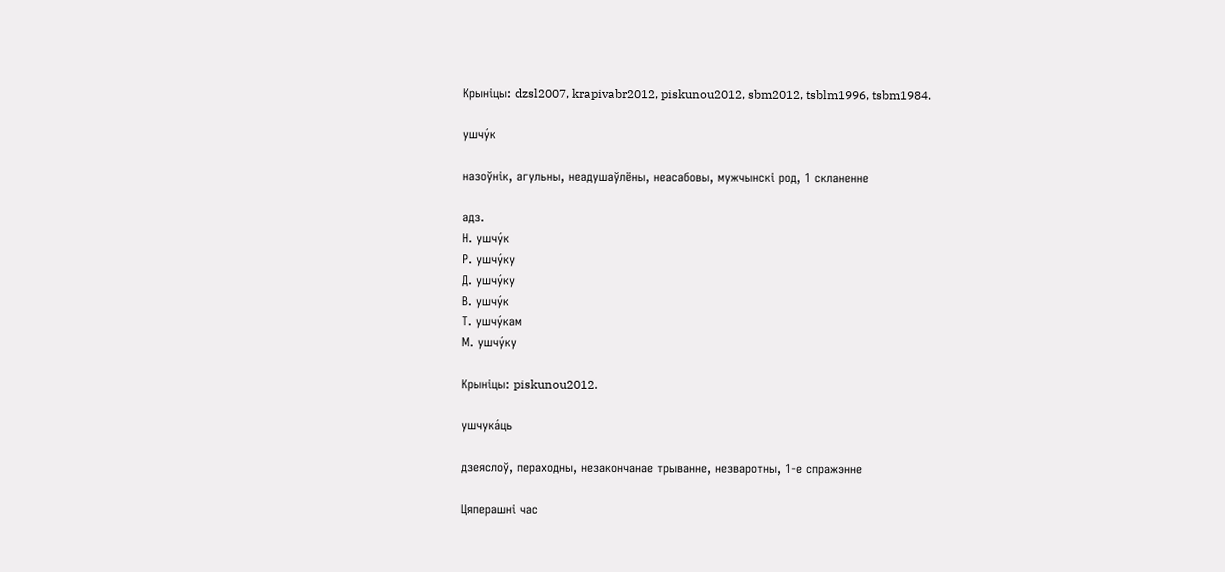Крыніцы: dzsl2007, krapivabr2012, piskunou2012, sbm2012, tsblm1996, tsbm1984.

ушчу́к

назоўнік, агульны, неадушаўлёны, неасабовы, мужчынскі род, 1 скланенне

адз.
Н. ушчу́к
Р. ушчу́ку
Д. ушчу́ку
В. ушчу́к
Т. ушчу́кам
М. ушчу́ку

Крыніцы: piskunou2012.

ушчука́ць

дзеяслоў, пераходны, незакончанае трыванне, незваротны, 1-е спражэнне

Цяперашні час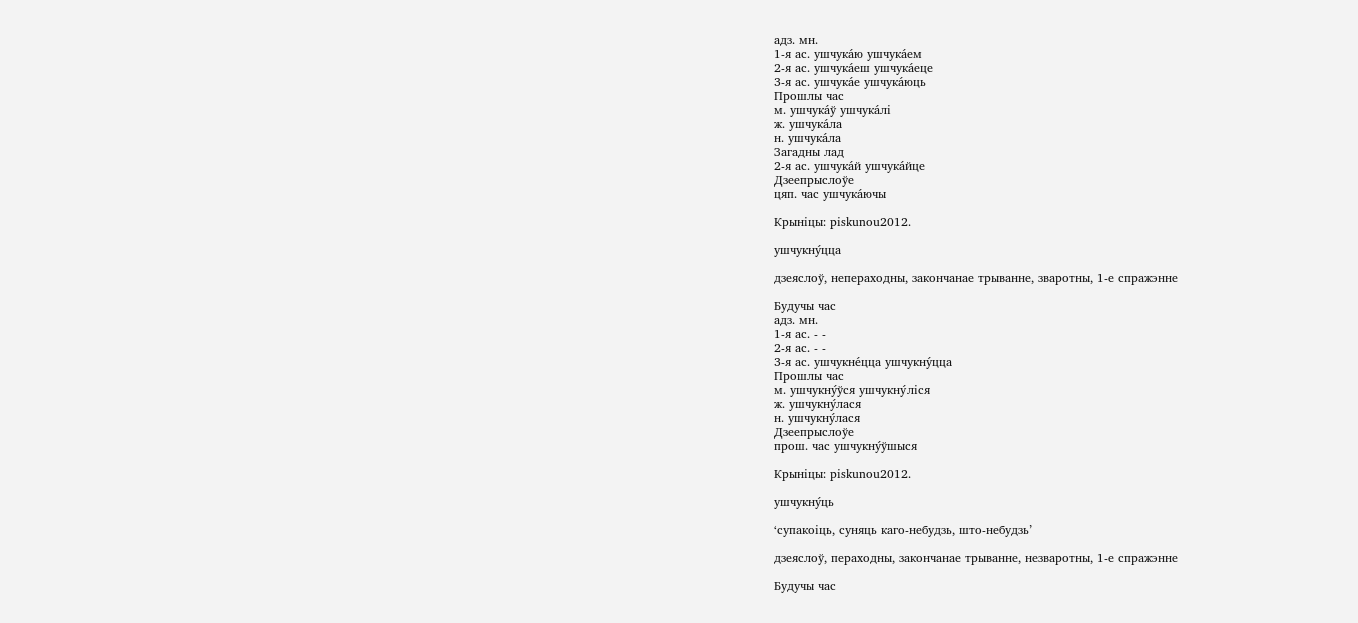адз. мн.
1-я ас. ушчука́ю ушчука́ем
2-я ас. ушчука́еш ушчука́еце
3-я ас. ушчука́е ушчука́юць
Прошлы час
м. ушчука́ў ушчука́лі
ж. ушчука́ла
н. ушчука́ла
Загадны лад
2-я ас. ушчука́й ушчука́йце
Дзеепрыслоўе
цяп. час ушчука́ючы

Крыніцы: piskunou2012.

ушчукну́цца

дзеяслоў, непераходны, закончанае трыванне, зваротны, 1-е спражэнне

Будучы час
адз. мн.
1-я ас. - -
2-я ас. - -
3-я ас. ушчукне́цца ушчукну́цца
Прошлы час
м. ушчукну́ўся ушчукну́ліся
ж. ушчукну́лася
н. ушчукну́лася
Дзеепрыслоўе
прош. час ушчукну́ўшыся

Крыніцы: piskunou2012.

ушчукну́ць

‘супакоіць, суняць каго-небудзь, што-небудзь’

дзеяслоў, пераходны, закончанае трыванне, незваротны, 1-е спражэнне

Будучы час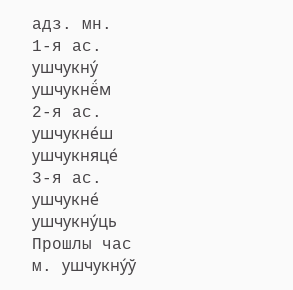адз. мн.
1-я ас. ушчукну́ ушчукнё́м
2-я ас. ушчукне́ш ушчукняце́
3-я ас. ушчукне́ ушчукну́ць
Прошлы час
м. ушчукну́ў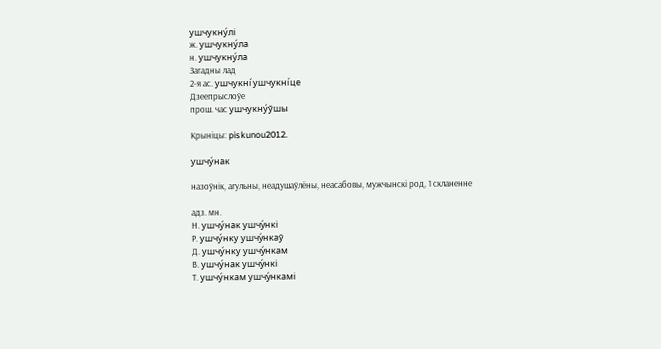ушчукну́лі
ж. ушчукну́ла
н. ушчукну́ла
Загадны лад
2-я ас. ушчукні́ ушчукні́це
Дзеепрыслоўе
прош. час ушчукну́ўшы

Крыніцы: piskunou2012.

ушчу́нак

назоўнік, агульны, неадушаўлёны, неасабовы, мужчынскі род, 1 скланенне

адз. мн.
Н. ушчу́нак ушчу́нкі
Р. ушчу́нку ушчу́нкаў
Д. ушчу́нку ушчу́нкам
В. ушчу́нак ушчу́нкі
Т. ушчу́нкам ушчу́нкамі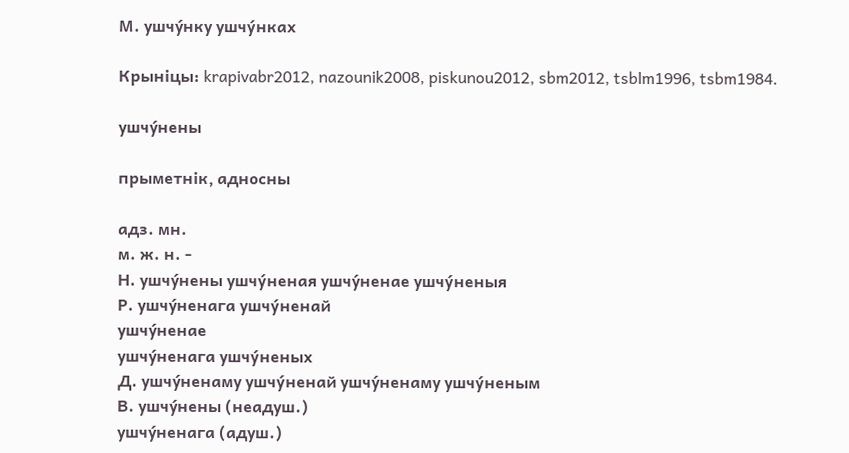М. ушчу́нку ушчу́нках

Крыніцы: krapivabr2012, nazounik2008, piskunou2012, sbm2012, tsblm1996, tsbm1984.

ушчу́нены

прыметнік, адносны

адз. мн.
м. ж. н. -
Н. ушчу́нены ушчу́неная ушчу́ненае ушчу́неныя
Р. ушчу́ненага ушчу́ненай
ушчу́ненае
ушчу́ненага ушчу́неных
Д. ушчу́ненаму ушчу́ненай ушчу́ненаму ушчу́неным
В. ушчу́нены (неадуш.)
ушчу́ненага (адуш.)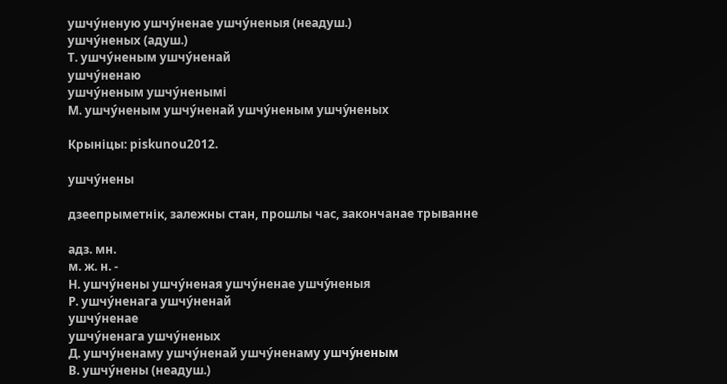ушчу́неную ушчу́ненае ушчу́неныя (неадуш.)
ушчу́неных (адуш.)
Т. ушчу́неным ушчу́ненай
ушчу́ненаю
ушчу́неным ушчу́ненымі
М. ушчу́неным ушчу́ненай ушчу́неным ушчу́неных

Крыніцы: piskunou2012.

ушчу́нены

дзеепрыметнік, залежны стан, прошлы час, закончанае трыванне

адз. мн.
м. ж. н. -
Н. ушчу́нены ушчу́неная ушчу́ненае ушчу́неныя
Р. ушчу́ненага ушчу́ненай
ушчу́ненае
ушчу́ненага ушчу́неных
Д. ушчу́ненаму ушчу́ненай ушчу́ненаму ушчу́неным
В. ушчу́нены (неадуш.)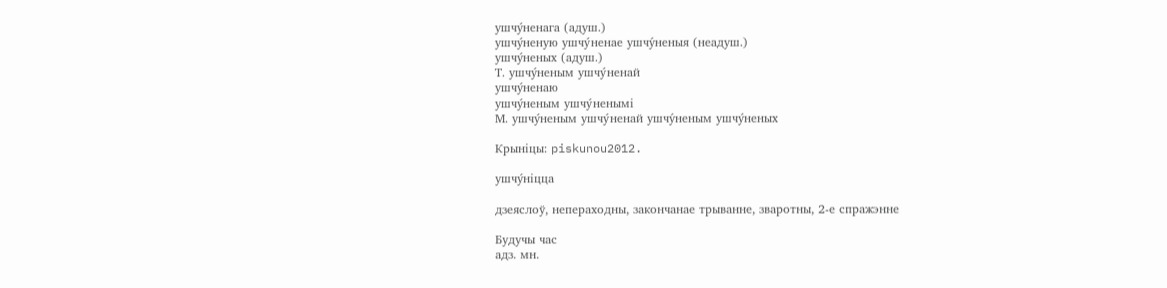ушчу́ненага (адуш.)
ушчу́неную ушчу́ненае ушчу́неныя (неадуш.)
ушчу́неных (адуш.)
Т. ушчу́неным ушчу́ненай
ушчу́ненаю
ушчу́неным ушчу́ненымі
М. ушчу́неным ушчу́ненай ушчу́неным ушчу́неных

Крыніцы: piskunou2012.

ушчу́ніцца

дзеяслоў, непераходны, закончанае трыванне, зваротны, 2-е спражэнне

Будучы час
адз. мн.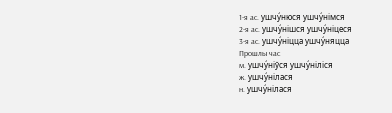1-я ас. ушчу́нюся ушчу́німся
2-я ас. ушчу́нішся ушчу́ніцеся
3-я ас. ушчу́ніцца ушчу́няцца
Прошлы час
м. ушчу́ніўся ушчу́ніліся
ж. ушчу́нілася
н. ушчу́нілася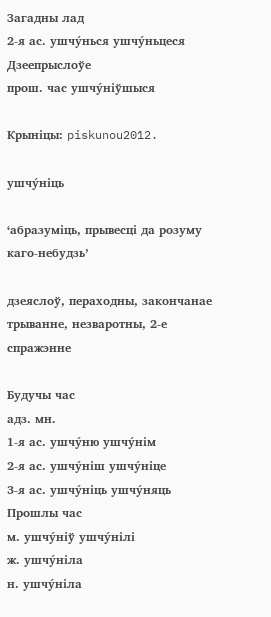Загадны лад
2-я ас. ушчу́нься ушчу́ньцеся
Дзеепрыслоўе
прош. час ушчу́ніўшыся

Крыніцы: piskunou2012.

ушчу́ніць

‘абразуміць, прывесці да розуму каго-небудзь’

дзеяслоў, пераходны, закончанае трыванне, незваротны, 2-е спражэнне

Будучы час
адз. мн.
1-я ас. ушчу́ню ушчу́нім
2-я ас. ушчу́ніш ушчу́ніце
3-я ас. ушчу́ніць ушчу́няць
Прошлы час
м. ушчу́ніў ушчу́нілі
ж. ушчу́ніла
н. ушчу́ніла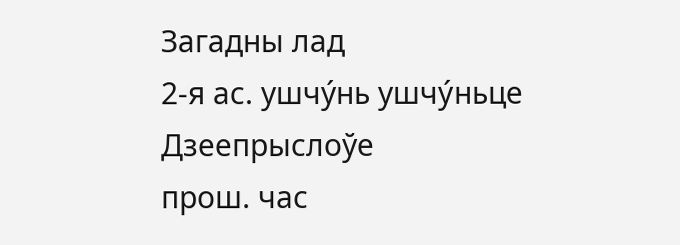Загадны лад
2-я ас. ушчу́нь ушчу́ньце
Дзеепрыслоўе
прош. час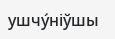ушчу́ніўшы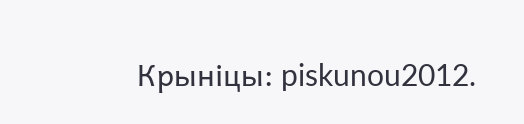Крыніцы: piskunou2012.